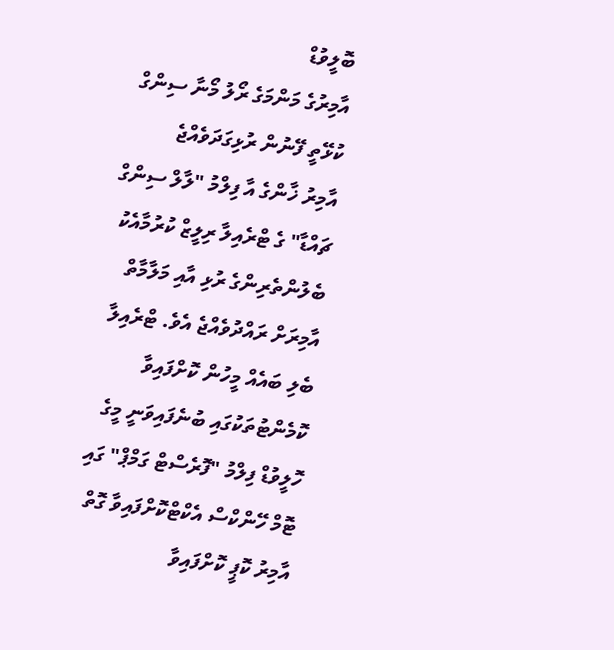ބޮލީވުޑް
އާމިރުގެ މަންމަގެ ރޯލު މޯނާ ސިންގް ކުޅޭތީ ފޭނުން ރުޅިގަދަވެއްޖެ
އާމިރު ޚާންގެ އާ ފިލްމު "ލާލް ސިންގް ޗައްޑާ" ގެ ޓްރެއިލާ ރިލީޒް ކުރުމާއެކު ބެލުންތެރިންގެ ރުޅި އާއި މަލާމާތް އާމިރަށް ރައްދުވެއްޖެ އެވެ. ޓްރެއިލާ ބެލި ބައެއް މީހުން ކޮށްފައިވާ ކޮމެންޓުތަކުގައި ބުނެފައިވަނީ މީގެ ހޮލީވުޑް ފިލްމު "ފޮރެސްޓް ގަމްޕް" ގައި ޓޮމް ހޭންކްސް އެކްޓްކޮށްފައިވާ ގޮތް އާމިރު ކޮޕީ ކޮށްފައިވާ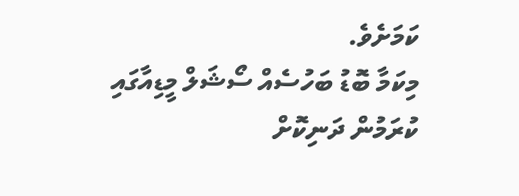ކަމަށެވެ.
މިކަމާ ބޮޑު ބަހުސެއް ސޯޝަލް މީޑިއާގައި ކުރަމުން ދަނިކޮށް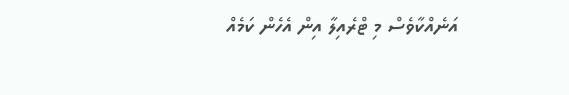އަނެއްކާވެސް މި ޓްރެއިލާ އިން އެހެން ކަމެއް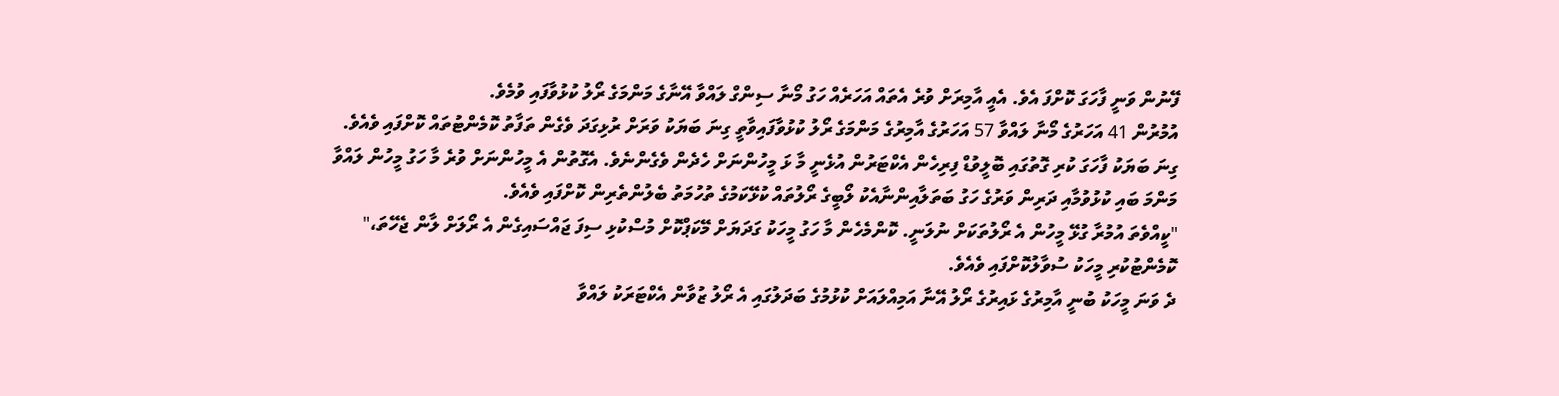ފޭނުން ވަނީ ފާހަގަ ކޮށްފަ އެވެ. އެއީ އާމިރަށް ވުރެ އެތައް އަހަރެއް ހަގު މޯނާ ސިންގް ލައްވާ އޭނާގެ މަންމަގެ ރޯލު ކުޅުވާފައި ވުމެވެ.
އުމުރުން 41 އަހަރުގެ މޯނާ ލައްވާ 57 އަހަރުގެ އާމިރުގެ މަންމަގެ ރޯލު ކުޅުވާފައިވާތީ ގިނަ ބަޔަކު ވަރަށް ރުޅިގަދަ ވެގެން ތަފާތު ކޮމެންޓުތައް ކޮށްފައި ވެއެވެ.
ގިނަ ބަޔަކު ފާހަގަ ކުރި ގޮތުގައި ބޮލީވުޑް ފިރިހެން އެކްޓަރުން އުޅެނީ މާ ޅަ މީހުންނަށް ހެދެން ވެގެންނެވެ. އެގޮތުން އެ މީހުންނަށް ވުރެ މާ ހަގު މީހުން ލައްވާ މަންމަ ބައި ކުޅުވުމާއި ދަރިން ވަރުގެ ހަގު ބަތަލާއިންނާއެކު ލޯބީގެ ރޯލުތައް ކުޅޭކަމުގެ ތުހުމަތު ބެލުންތެރިން ކޮށްފައި ވެއެވެ.
"ކީއްވެތަ އުމުރާ ގުޅޭ މީހުން އެ ރޯލުތަކަށް ނުލަނީ. ކޮންމެހެން މާ ހަގު މީހަކު ގަދަޔަށް މޭކަޕްކޮށް މުސްކުޅި ސިފަ ޖައްސައިގެން އެ ރޯލަށް ލާން ޖެހޭތަ،" ކޮމެންޓުކުރި މީހަކު ސުވާލުކޮށްފައި ވެއެވެ.
ދެ ވަނަ މީހަކު ބުނީ އާމިރުގެ ޅައިރުގެ ރޯލު އޭނާ އަމިއްލައަށް ކުޅުމުގެ ބަދަލުގައި އެ ރޯލު ޒުވާން އެކްޓަރަކު ލައްވާ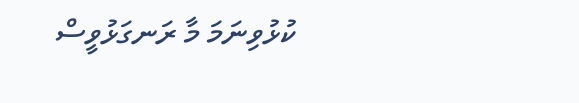ކުޅުވިނަމަ މާ ރަނގަޅުވީސް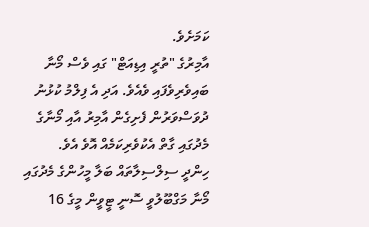ކަމަށެވެ.
އާމިރުގެ "ތުރީ އިޑިއަޓް" ގައި ވެސް މޯނާ ބައިވެރިވެފައި ވެއެވެ. އަދި އެ ފިލްމު ކުޅުނު ދުވަސްވަރުން ފެށިގެން އާމިރު އާއި މޯނާގެ މެދުގައި ގާތް އެކުވެރިކަމެއް އޮވެ އެވެ.
ހިންދީ ސިލްސިލާތައް ބަލާ މީހުންގެ މެދުގައި މޯނާ މަގްބޫލުވީ ސޮނީ ޓީވީން މީގެ 16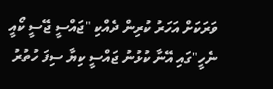ވަރަކަށް އަހަރު ކުރިން ދެއްކި "ޖައްސީ ޖޭސީ ކޯއީ ނެހީ"ގައި އޭނާ ކުޅުނު ޖައްސީ ކިޔާ ސިފަ ހުތުރު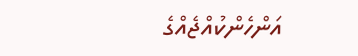އަންހެންކުއްޖެއްގެ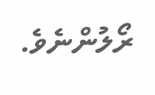ރޯލުންނެވެ.